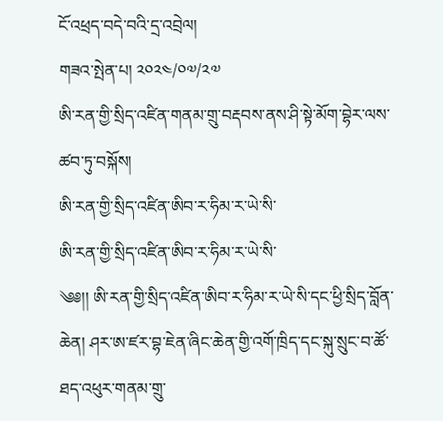ངོ་འཕྲད་བདེ་བའི་དྲ་འབྲེལ།
གཟའ་སྤེན་པ། ༢༠༢༤/༠༧/༢༧
ཨི་རན་གྱི་སྲིད་འཛིན་གནམ་གྲུ་བརྡབས་ནས་ཤི་སྟེ་མོག་བྷེར་ལས་ཚབ་ཏུ་བསྐོས།
ཨི་རན་གྱི་སྲིད་འཛིན་ཨིབ་ར་ཧིམ་ར་ཡེ་སི་
ཨི་རན་གྱི་སྲིད་འཛིན་ཨིབ་ར་ཧིམ་ར་ཡེ་སི་
༄༅།། ཨི་རན་གྱི་སྲིད་འཛིན་ཨིབ་ར་ཧིམ་ར་ཡེ་སི་དང་ཕྱི་སྲིད་བློན་ཆེན། ཤར་ཨ་ཛར་བྷ་ཇེན་ཞིང་ཆེན་གྱི་འགོ་ཁྲིད་དང་སྐུ་སྲུང་བ་ཚོ་ཐད་འཕུར་གནམ་གྲུ་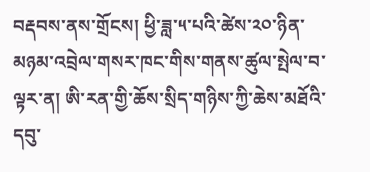བརྡབས་ནས་གྲོངས། ཕྱི་ཟླ་༥་པའི་ཚེས་༢༠་ཉིན་མཉམ་འབྲེལ་གསར་ཁང་གིས་གནས་ཚུལ་སྤེལ་བ་ལྟར་ན། ཨི་རན་གྱི་ཆོས་སྲིད་གཉིས་ཀྱི་ཆེས་མཐོའི་དབུ་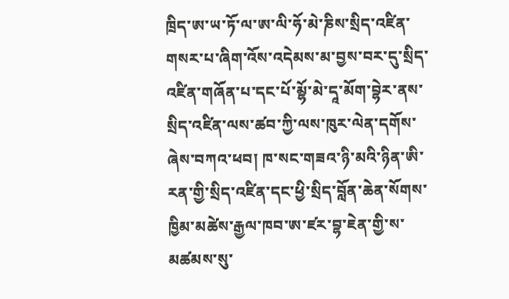ཁྲིད་ཨ་ཡ་ཏོ་ལ་ཨ་ལི་ཧོ་མེ་ཎིས་སྲིད་འཛིན་གསར་པ་ཞིག་འོས་འདེམས་མ་བྱས་བར་དུ་སྲིད་འཛིན་གཞོན་པ་དང་པོ་མྷོ་མེ་དཱ་མོག་བྷེར་ནས་སྲིད་འཛིན་ལས་ཚབ་ཀྱི་ལས་ཁུར་ལེན་དགོས་ཞེས་བཀའ་ཕབ། ཁ་སང་གཟའ་ཉི་མའི་ཉིན་ཨི་རན་གྱི་སྲིད་འཛིན་དང་ཕྱི་སྲིད་བློན་ཆེན་སོགས་ཁྱིམ་མཚེས་རྒྱལ་ཁབ་ཨ་ཛར་བྷ་ཇེན་གྱི་ས་མཚམས་སུ་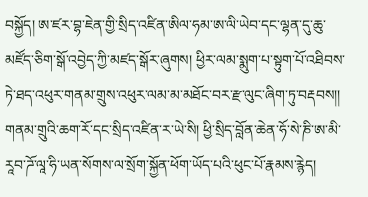བསྐྱོད། ཨ་ཛར་བྷ་ཇེན་གྱི་སྲིད་འཛིན་ཨིལ་ཧམ་ཨ་ལི་ཡེབ་དང་ལྷན་དུ་ཆུ་མཛོད་ཅིག་སྒོ་འབྱེད་ཀྱི་མཛད་སྒོར་ཞུགས། ཕྱིར་ལམ་སྨུག་པ་སྟུག་པོ་འཐིབས་ཏེ་ཐད་འཕུར་གནམ་གྲུས་འཕུར་ལམ་མ་མཐོང་བར་རྫ་ལུང་ཞིག་ཏུ་བརྡབས།།
གནམ་གྲུའི་ཆག་རོ་དང་སྲིད་འཛིན་ར་ཡེ་སི། ཕྱི་སྲིད་བློན་ཆེན་ཧོ་སེ་ཎི་ཨ་མི་རཱབ་ཌོ་ལཱ་ཧི་ཡན་སོགས་ལ་སྲོག་སྐྱོན་ཕོག་ཡོད་པའི་ཕུང་པོ་རྣམས་རྙེད།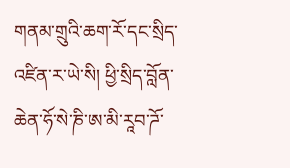གནམ་གྲུའི་ཆག་རོ་དང་སྲིད་འཛིན་ར་ཡེ་སི། ཕྱི་སྲིད་བློན་ཆེན་ཧོ་སེ་ཎི་ཨ་མི་རཱབ་ཌོ་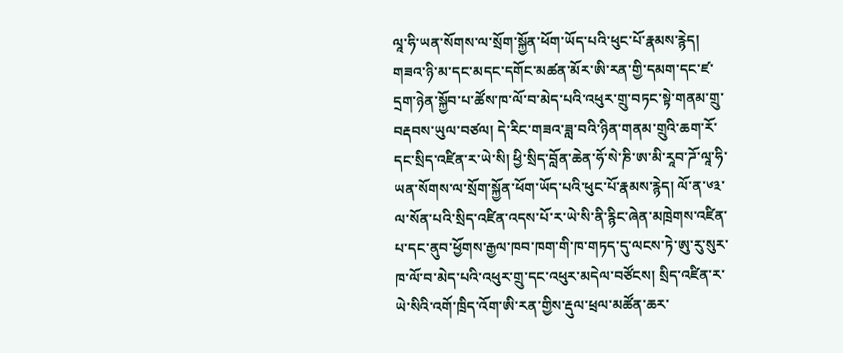ལཱ་ཧི་ཡན་སོགས་ལ་སྲོག་སྐྱོན་ཕོག་ཡོད་པའི་ཕུང་པོ་རྣམས་རྙེད།
གཟའ་ཉི་མ་དང་མདང་དགོང་མཚན་མོར་ཨི་རན་གྱི་དམག་དང་ཛ་དྲག་ཉེན་སྐྱོབ་པ་ཚོས་ཁ་ལོ་བ་མེད་པའི་འཕུར་གྲུ་བཏང་སྟེ་གནམ་གྲུ་བརྡབས་ཡུལ་བཙལ། དེ་རིང་གཟའ་ཟླ་བའི་ཉིན་གནམ་གྲུའི་ཆག་རོ་དང་སྲིད་འཛིན་ར་ཡེ་སི། ཕྱི་སྲིད་བློན་ཆེན་ཧོ་སེ་ཎི་ཨ་མི་རཱབ་ཌོ་ལཱ་ཧི་ཡན་སོགས་ལ་སྲོག་སྐྱོན་ཕོག་ཡོད་པའི་ཕུང་པོ་རྣམས་རྙེད། ལོ་ན་༦༣་ལ་སོན་པའི་སྲིད་འཛིན་འདས་པོ་ར་ཡེ་སི་ནི་རྙིང་ཞེན་མཁྲེགས་འཛིན་པ་དང་ནུབ་ཕྱོགས་རྒྱལ་ཁབ་ཁག་གི་ཁ་གཏད་དུ་ལངས་ཏེ་ཨུ་རུ་སུར་ཁ་ལོ་བ་མེད་པའི་འཕུར་གྲུ་དང་འཕུར་མདེལ་བཙོངས། སྲིད་འཛིན་ར་ཡེ་སིའི་འགོ་ཁྲིད་འོག་ཨི་རན་གྱིས་རྡུལ་ཕྲལ་མཚོན་ཆར་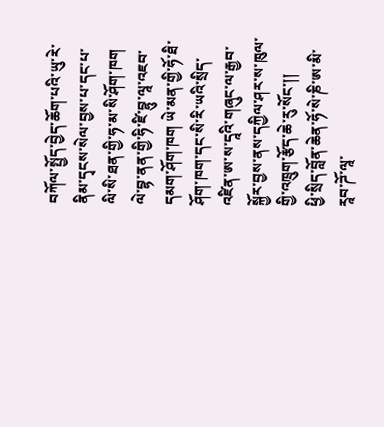བཀོལ་སྤྱོད་བྱེད་ཆོག་པའི་ཡུ་རེ་ནིམ་དྭངས་སེལ་བྱས་པ་དང་པ་ལི་སི་ཐན་གྱི་ཧ་མ་སི་ཤོག་ཁག ལེ་བྷ་ནན་གྱི་ཧི་ཛི་བྷུ་ལཱ་འཇབ་དམག་ཤོག་ཁག ཡེ་མན་གྱི་ཧོ་ཐི་ཤོག་ཁག་དང་སི་རི་ཡའི་སྲིད་འཛིན་ཨ་ས་དཱའི་གཞུང་ལ་རྒྱབ་སྐྱོར་བྱས་ནས་དཀྱིལ་ཤར་ས་ཁུལ་གྱི་འཁྲུག་རྩོད་ཆེ་རུ་སོང་།།
ཕྱི་སྲིད་བློན་ཆེན་ཧོ་སེ་ཎི་ཨ་མི་རཱབ་ཌོ་ལཱ་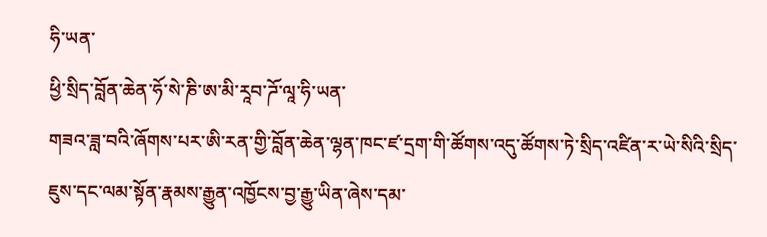ཧི་ཡན་
ཕྱི་སྲིད་བློན་ཆེན་ཧོ་སེ་ཎི་ཨ་མི་རཱབ་ཌོ་ལཱ་ཧི་ཡན་
གཟའ་ཟླ་བའི་ཞོགས་པར་ཨི་རན་གྱི་བློན་ཆེན་ལྷན་ཁང་ཛ་དྲག་གི་ཚོགས་འདུ་ཚོགས་ཏེ་སྲིད་འཛིན་ར་ཡེ་སིའི་སྲིད་ཇུས་དང་ལམ་སྟོན་རྣམས་རྒྱུན་འཁྱོངས་བྱ་རྒྱུ་ཡིན་ཞེས་དམ་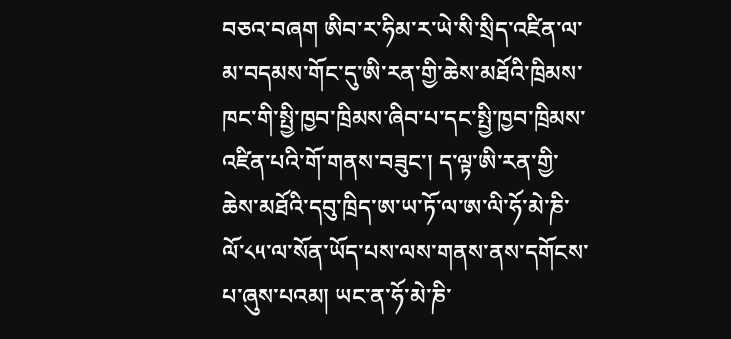བཅའ་བཞག ཨིབ་ར་ཧིམ་ར་ཡེ་སི་སྲིད་འཛིན་ལ་མ་བདམས་གོང་དུ་ཨི་རན་གྱི་ཆེས་མཐོའི་ཁྲིམས་ཁང་གི་སྤྱི་ཁྱབ་ཁྲིམས་ཞིབ་པ་དང་སྤྱི་ཁྱབ་ཁྲིམས་འཛིན་པའི་གོ་གནས་བཟུང་། ད་ལྟ་ཨི་རན་གྱི་ཆེས་མཐོའི་དབུ་ཁྲིད་ཨ་ཡ་ཏོ་ལ་ཨ་ལི་ཧོ་མེ་ཎི་ལོ་༨༥་ལ་སོན་ཡོད་པས་ལས་གནས་ནས་དགོངས་པ་ཞུས་པའམ། ཡང་ན་ཧོ་མེ་ཎི་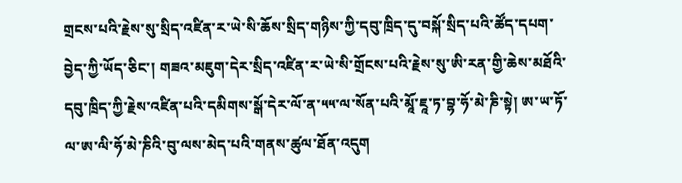གྲངས་པའི་རྗེས་སུ་སྲིད་འཛིན་ར་ཡེ་སི་ཆོས་སྲིད་གཉིས་ཀྱི་དབུ་ཁྲིད་དུ་བསྐོ་སྲིད་པའི་ཚོད་དཔག་བྱེད་ཀྱི་ཡོད་ཅིང་། གཟའ་མཇུག་དེར་སྲིད་འཛིན་ར་ཡེ་སི་གྲོངས་པའི་རྗེས་སུ་ཨི་རན་གྱི་ཆེས་མཐོའི་དབུ་ཁྲིད་ཀྱི་རྗེས་འཛིན་པའི་དམིགས་སྒོ་དེར་ལོ་ན་༥༥་ལ་སོན་པའི་མཱོ་ཇཱ་ཏ་བྷ་ཧོ་མེ་ཎི་སྟེ། ཨ་ཡ་ཏོ་ལ་ཨ་ལི་ཧོ་མེ་ཎིའི་བུ་ལས་མེད་པའི་གནས་ཚུལ་ཐོན་འདུག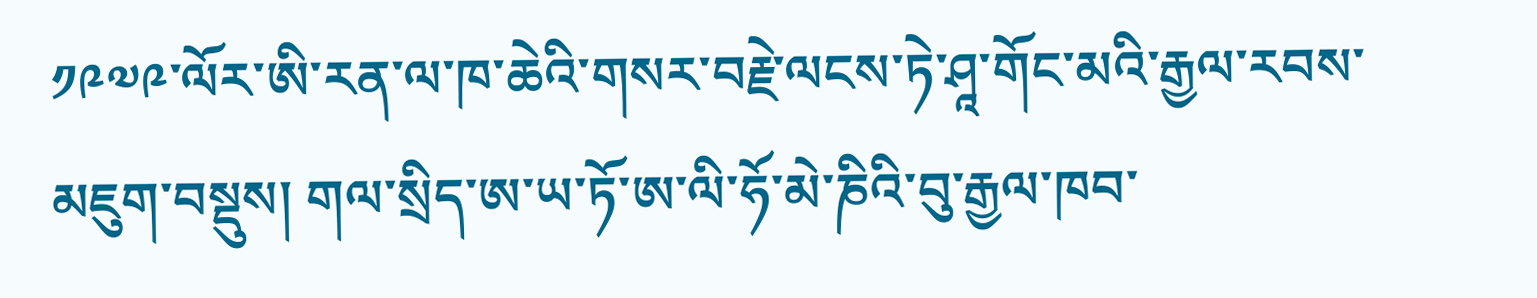༡༩༧༩་ལོར་ཨི་རན་ལ་ཁ་ཆེའི་གསར་བརྗེ་ལངས་ཏེ་ཤཱ་གོང་མའི་རྒྱལ་རབས་མཇུག་བསྡུས། གལ་སྲིད་ཨ་ཡ་ཏོ་ཨ་ལི་ཧོ་མེ་ཎིའི་བུ་རྒྱལ་ཁབ་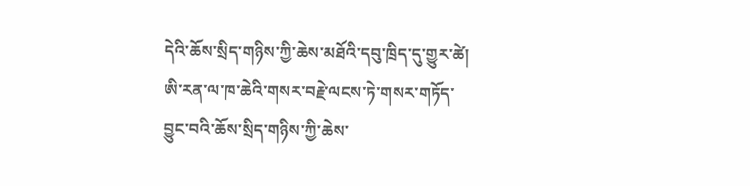དེའི་ཆོས་སྲིད་གཉིས་ཀྱི་ཆེས་མཐོའི་དབུ་ཁྲིད་དུ་གྱུར་ཚེ། ཨི་རན་ལ་ཁ་ཆེའི་གསར་བརྗེ་ལངས་ཏེ་གསར་གཏོད་བྱུང་བའི་ཆོས་སྲིད་གཉིས་ཀྱི་ཆེས་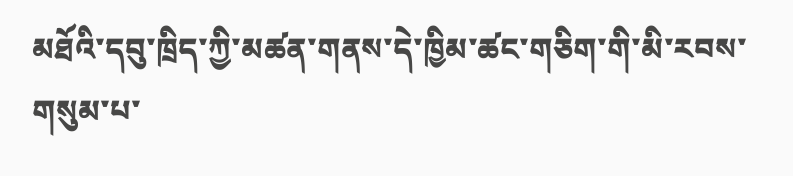མཐོའི་དབུ་ཁྲིད་ཀྱི་མཚན་གནས་དེ་ཁྱིམ་ཚང་གཅིག་གི་མི་རབས་གསུམ་པ་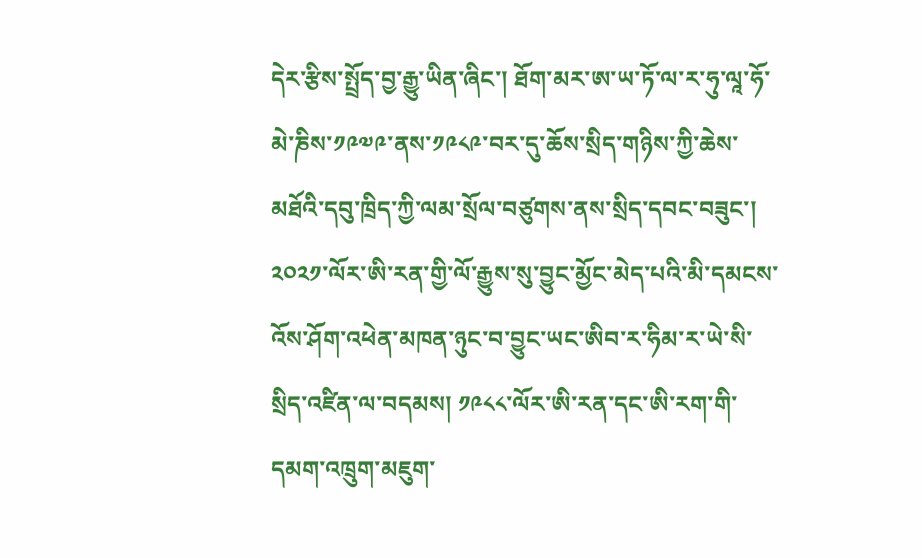དེར་རྩིས་སྤྲོད་བྱ་རྒྱུ་ཡིན་ཞིང་། ཐོག་མར་ཨ་ཡ་ཏོ་ལ་ར་ཧུ་ལཱ་ཧོ་མེ་ཎིས་༡༩༧༩་ནས་༡༩༨༩་བར་དུ་ཆོས་སྲིད་གཉིས་ཀྱི་ཆེས་མཐོའི་དབུ་ཁྲིད་ཀྱི་ལམ་སྲོལ་བཙུགས་ནས་སྲིད་དབང་བཟུང་། ༢༠༢༡་ལོར་ཨི་རན་གྱི་ལོ་རྒྱུས་སུ་བྱུང་མྱོང་མེད་པའི་མི་དམངས་འོས་ཤོག་འཕེན་མཁན་ཉུང་བ་བྱུང་ཡང་ཨིབ་ར་ཧིམ་ར་ཡེ་སི་སྲིད་འཛིན་ལ་བདམས། ༡༩༨༨་ལོར་ཨི་རན་དང་ཨི་རག་གི་དམག་འཁྲུག་མཇུག་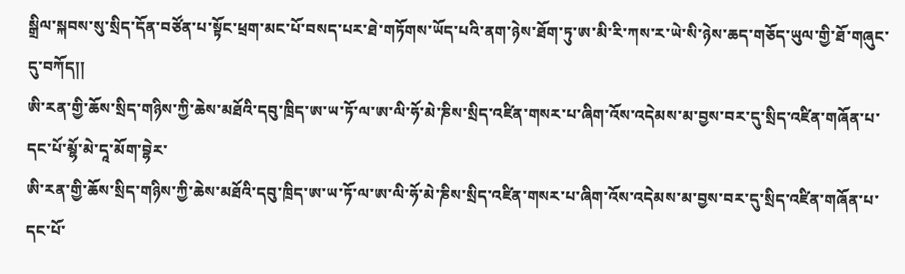སྒྲིལ་སྐབས་སུ་སྲིད་དོན་བཙོན་པ་སྟོང་ཕྲག་མང་པོ་བསད་པར་ཐེ་གཏོགས་ཡོད་པའི་ནག་ཉེས་ཐོག་ཏུ་ཨ་མི་རི་ཀས་ར་ཡེ་སི་ཉེས་ཆད་གཅོད་ཡུལ་གྱི་ཐོ་གཞུང་དུ་བཀོད།།
ཨི་རན་གྱི་ཆོས་སྲིད་གཉིས་ཀྱི་ཆེས་མཐོའི་དབུ་ཁྲིད་ཨ་ཡ་ཏོ་ལ་ཨ་ལི་ཧོ་མེ་ཎིས་སྲིད་འཛིན་གསར་པ་ཞིག་འོས་འདེམས་མ་བྱས་བར་དུ་སྲིད་འཛིན་གཞོན་པ་དང་པོ་མྷོ་མེ་དཱ་མོག་བྷེར་
ཨི་རན་གྱི་ཆོས་སྲིད་གཉིས་ཀྱི་ཆེས་མཐོའི་དབུ་ཁྲིད་ཨ་ཡ་ཏོ་ལ་ཨ་ལི་ཧོ་མེ་ཎིས་སྲིད་འཛིན་གསར་པ་ཞིག་འོས་འདེམས་མ་བྱས་བར་དུ་སྲིད་འཛིན་གཞོན་པ་དང་པོ་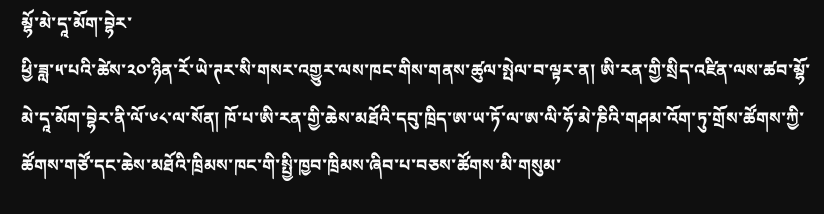མྷོ་མེ་དཱ་མོག་བྷེར་
ཕྱི་ཟླ་༥་པའི་ཚེས་༢༠་ཉིན་རོ་ཡེ་ཊར་སི་གསར་འགྱུར་ལས་ཁང་གིས་གནས་ཚུལ་སྤེལ་བ་ལྟར་ན། ཨི་རན་གྱི་སྲིད་འཛིན་ལས་ཚབ་མྷོ་མེ་དཱ་མོག་བྷེར་ནི་ལོ་༦༨་ལ་སོན། ཁོ་པ་ཨི་རན་གྱི་ཆེས་མཐོའི་དབུ་ཁྲིད་ཨ་ཡ་ཏོ་ལ་ཨ་ལི་ཧོ་མེ་ཎིའི་གཤམ་འོག་ཏུ་གྲོས་ཚོགས་ཀྱི་ཚོགས་གཙོ་དང་ཆེས་མཐོའི་ཁྲིམས་ཁང་གི་སྤྱི་ཁྱབ་ཁྲིམས་ཞིབ་པ་བཅས་ཚོགས་མི་གསུམ་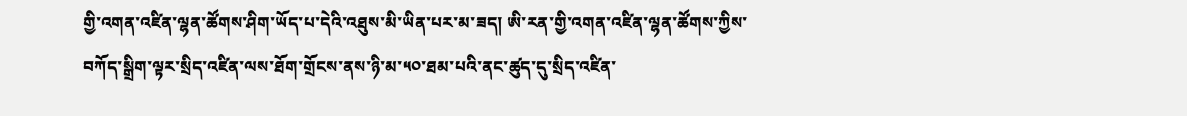གྱི་འགན་འཛིན་ལྷན་ཚོགས་ཤིག་ཡོད་པ་དེའི་འཐུས་མི་ཡིན་པར་མ་ཟད། ཨི་རན་གྱི་འགན་འཛིན་ལྷན་ཚོགས་ཀྱིས་བཀོད་སྒྲིག་ལྟར་སྲིད་འཛིན་ལས་ཐོག་གྲོངས་ནས་ཉི་མ་༥༠་ཐམ་པའི་ནང་ཚུད་དུ་སྲིད་འཛིན་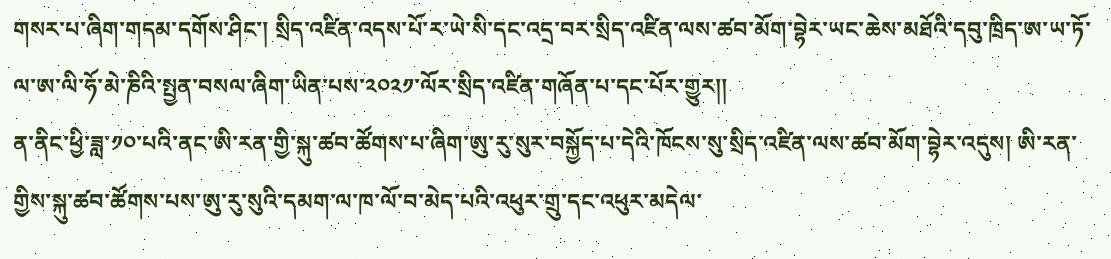གསར་པ་ཞིག་གདམ་དགོས་ཤིང་། སྲིད་འཛིན་འདས་པོ་ར་ཡེ་སི་དང་འདྲ་བར་སྲིད་འཛིན་ལས་ཚབ་མོག་བྷེར་ཡང་ཆེས་མཐོའི་དབུ་ཁྲིད་ཨ་ཡ་ཏོ་ལ་ཨ་ལི་ཧོ་མེ་ཎིའི་སྤྱན་བསལ་ཞིག་ཡིན་པས་༢༠༢༡་ལོར་སྲིད་འཛིན་གཞོན་པ་དང་པོར་གྱུར།།
ན་ནིང་ཕྱི་ཟླ་༡༠་པའི་ནང་ཨི་རན་གྱི་སྐུ་ཚབ་ཚོགས་པ་ཞིག་ཨུ་རུ་སུར་བསྐྱོད་པ་དེའི་ཁོངས་སུ་སྲིད་འཛིན་ལས་ཚབ་མོག་བྷེར་འདུས། ཨི་རན་གྱིས་སྐུ་ཚབ་ཚོགས་པས་ཨུ་རུ་སུའི་དམག་ལ་ཁ་ལོ་བ་མེད་པའི་འཕུར་གྲུ་དང་འཕུར་མདེལ་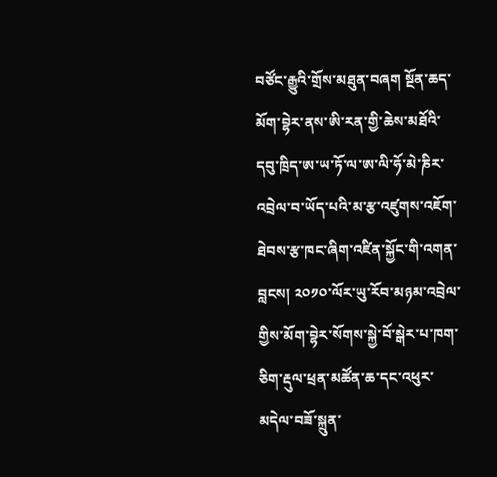བཙོང་རྒྱུའི་གྲོས་མཐུན་བཞག སྔོན་ཆད་མོག་བྷེར་ནས་ཨི་རན་གྱི་ཆེས་མཐོའི་དབུ་ཁྲིད་ཨ་ཡ་ཏོ་ལ་ཨ་ལི་ཧོ་མེ་ཎིར་འབྲེལ་བ་ཡོད་པའི་མ་རྩ་འཛུགས་འཇོག་ཐེབས་རྩ་ཁང་ཞིག་འཛིན་སྐྱོང་གི་འགན་བླངས། ༢༠༡༠་ལོར་ཡུ་རོབ་མཉམ་འབྲེལ་གྱིས་མོག་བྷེར་སོགས་སྐྱེ་བོ་སྒེར་པ་ཁག་ཅིག་རྡུལ་ཕྲན་མཚོན་ཆ་དང་འཕུར་མདེལ་བཟོ་སྐྲུན་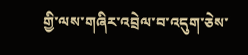གྱི་ལས་གཞིར་འབྲེལ་བ་འདུག་ཅེས་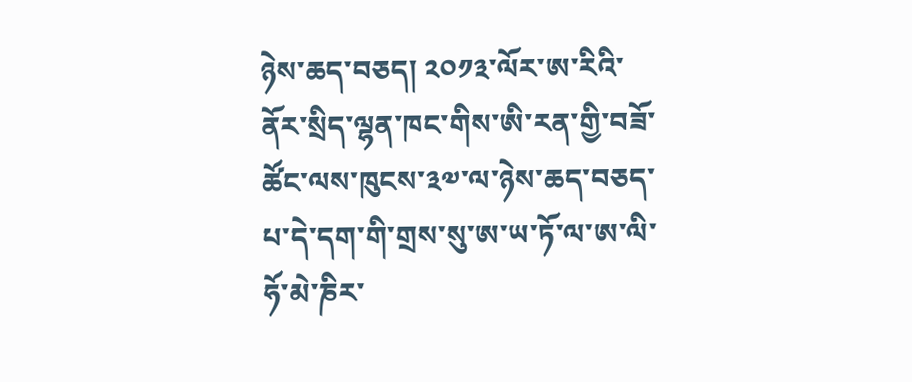ཉེས་ཆད་བཅད། ༢༠༡༣་ལོར་ཨ་རིའི་ནོར་སྲིད་ལྷན་ཁང་གིས་ཨི་རན་གྱི་བཟོ་ཚོང་ལས་ཁུངས་༣༧་ལ་ཉེས་ཆད་བཅད་པ་དེ་དག་གི་གྲས་སུ་ཨ་ཡ་ཏོ་ལ་ཨ་ལི་ཧོ་མེ་ཎིར་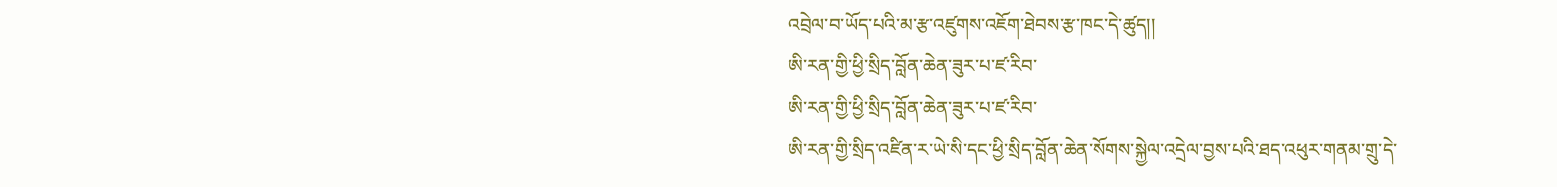འབྲེལ་བ་ཡོད་པའི་མ་རྩ་འཛུགས་འཇོག་ཐེབས་རྩ་ཁང་དེ་ཚུད།།
ཨི་རན་གྱི་ཕྱི་སྲིད་བློན་ཆེན་ཟུར་པ་ཛ་རིབ་
ཨི་རན་གྱི་ཕྱི་སྲིད་བློན་ཆེན་ཟུར་པ་ཛ་རིབ་
ཨི་རན་གྱི་སྲིད་འཛིན་ར་ཡེ་སི་དང་ཕྱི་སྲིད་བློན་ཆེན་སོགས་སྐྱེལ་འདྲེལ་བྱས་པའི་ཐད་འཕུར་གནམ་གྲུ་དེ་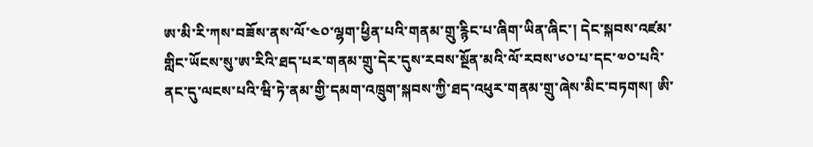ཨ་མི་རི་ཀས་བཟོས་ནས་ལོ་༤༠་ལྷག་ཕྱིན་པའི་གནམ་གྲུ་རྙིང་པ་ཞིག་ཡིན་ཞིང་། དེང་སྐབས་འཛམ་གླིང་ཡོངས་སུ་ཨ་རིའི་ཐད་པར་གནམ་གྲུ་དེར་དུས་རབས་སྔོན་མའི་ལོ་རབས་༦༠་པ་དང་༧༠་པའི་ནང་དུ་ལངས་པའི་ཝི་ཏེ་ནམ་གྱི་དམག་འཁྲུག་སྐབས་ཀྱི་ཐད་འཕུར་གནམ་གྲུ་ཞེས་མིང་བཏགས། ཨི་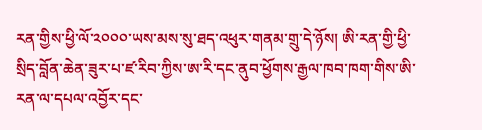རན་གྱིས་ཕྱི་ལོ་༢༠༠༠་ཡས་མས་སུ་ཐད་འཕུར་གནམ་གྲུ་དེ་ཉོས། ཨི་རན་གྱི་ཕྱི་སྲིད་བློན་ཆེན་ཟུར་པ་ཛ་རིབ་ཀྱིས་ཨ་རི་དང་ནུབ་ཕྱོགས་རྒྱལ་ཁབ་ཁག་གིས་ཨི་རན་ལ་དཔལ་འབྱོར་དང་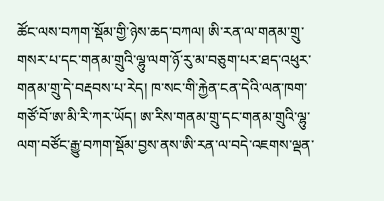ཚོང་ལས་བཀག་སྡོམ་གྱི་ཉེས་ཆད་བཀལ། ཨི་རན་ལ་གནམ་གྲུ་གསར་པ་དང་གནམ་གྲུའི་ལྷུ་ལག་ཉོ་རུ་མ་བཅུག་པར་ཐད་འཕུར་གནམ་གྲུ་དེ་བརྡབས་པ་རེད། ཁ་སང་གི་རྐྱེན་ངན་དེའི་ལན་ཁག་གཙོ་བོ་ཨ་མི་རི་ཀར་ཡོད། ཨ་རིས་གནམ་གྲུ་དང་གནམ་གྲུའི་ལྷུ་ལག་བཙོང་རྒྱུ་བཀག་སྡོམ་བྱས་ནས་ཨི་རན་ལ་བདེ་འཇགས་ལྡན་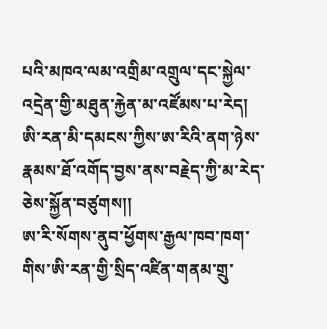པའི་མཁའ་ལམ་འགྲིམ་འགྲུལ་དང་སྐྱེལ་འདྲེན་གྱི་མཐུན་རྐྱེན་མ་འཛོམས་པ་རེད། ཨི་རན་མི་དམངས་ཀྱིས་ཨ་རིའི་ནག་ཉེས་རྣམས་ཐོ་འགོད་བྱས་ནས་བརྗེད་ཀྱི་མ་རེད་ཅེས་སྐྱོན་བཙུགས།།
ཨ་རི་སོགས་ནུབ་ཕྱོགས་རྒྱལ་ཁབ་ཁག་གིས་ཨི་རན་གྱི་སྲིད་འཛིན་གནམ་གྲུ་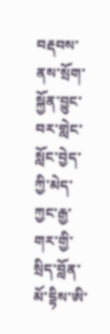བརྡབས་ནས་སྲོག་སྐྱོན་བྱུང་བར་གླེང་སློང་བྱེད་ཀྱི་མེད་ཀྱང་རྒྱ་གར་གྱི་སྲིད་བློན་མོ་དྷིས་ཨི་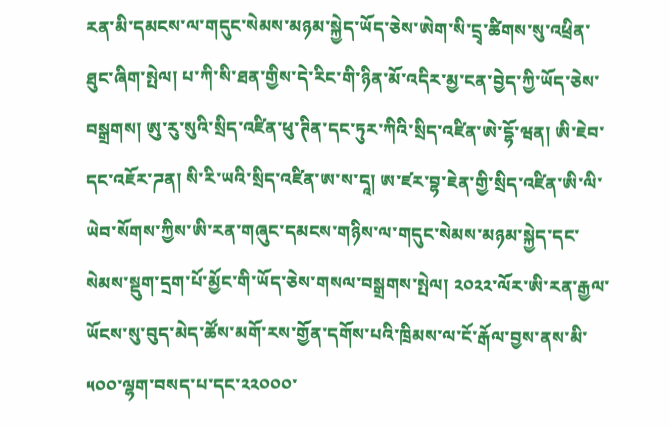རན་མི་དམངས་ལ་གདུང་སེམས་མཉམ་སྐྱེད་ཡོད་ཅེས་ཨེག་སི་དྲྭ་ཚིགས་སུ་འཕྲིན་ཐུང་ཞིག་སྤེལ། པ་ཀི་སི་ཐན་གྱིས་དེ་རིང་གི་ཉིན་མོ་འདིར་མྱ་ངན་བྱེད་ཀྱི་ཡོད་ཅེས་བསྒྲགས། ཨུ་རུ་སུའི་སྲིད་འཛིན་ཕུ་ཊིན་དང་ཏུར་ཀིའི་སྲིད་འཛིན་ཨེ་དྷོ་ཝན། ཨི་ཇེབ་དང་འཇོར་ཌན། སི་རི་ཡའི་སྲིད་འཛིན་ཨ་ས་དཱ། ཨ་ཛར་བྷ་ཇེན་གྱི་སྲིད་འཛིན་ཨི་ལི་ཡེབ་སོགས་ཀྱིས་ཨི་རན་གཞུང་དམངས་གཉིས་ལ་གདུང་སེམས་མཉམ་སྐྱེད་དང་སེམས་སྡུག་དྲག་པོ་མྱོང་གི་ཡོད་ཅེས་གསལ་བསྒྲགས་སྤེལ། ༢༠༢༢་ལོར་ཨི་རན་རྒྱལ་ཡོངས་སུ་བུད་མེད་ཚོས་མགོ་རས་གྱོན་དགོས་པའི་ཁྲིམས་ལ་ངོ་རྒོལ་བྱས་ནས་མི་༥༠༠་ལྷག་བསད་པ་དང་༢༢༠༠༠་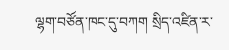ལྷག་བཙོན་ཁང་དུ་བཀག སྲིད་འཛིན་ར་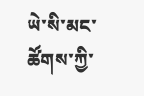ཡེ་སི་མང་ཚོགས་ཀྱི་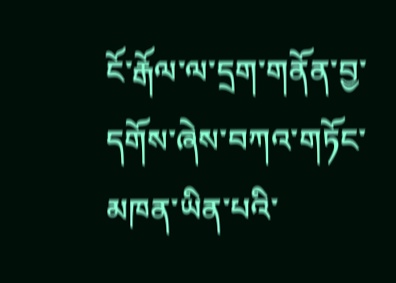ངོ་རྒོལ་ལ་དྲག་གནོན་བྱ་དགོས་ཞེས་བཀའ་གཏོང་མཁན་ཡིན་པའི་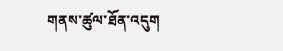གནས་ཚུལ་ཐོན་འདུག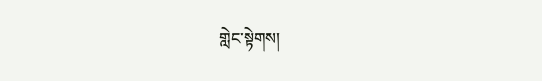གླེང་སྟེགས།